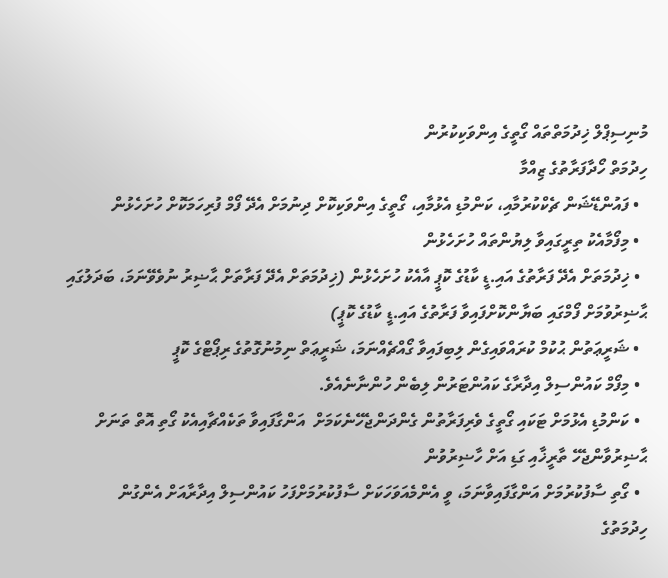މުނިސިޕްލް ޚިދުމަތްތައް ގޯތީގެ އިންވަކިކުރުން
ހިދުމަތް ހޯދާފަރާތުގެ ޒިއްމާ
  • ފައުންޑޭޝަން ޗެކްކުރުމާއި، ކަންމުޑި އެޅުމާއި، ގޯތީގެ އިންވަކިކޮށް ދިނުމަށް އެދޭ ފޯމް ފުރިހަމަކޮށް ހުށަހެޅުން
  • މިފޯމާއެކު ތިރީގައިވާ ލިޔުންތައް ހުށަހެޅުން
  • ޚިދުމަތަށް އެދޭ ފަރާތުގެ އައި.ޑީ ކާޑުގެ ކޮޕީ އާއެކު ހުށަހެޅުން (ޚިދުމަތަށް އެދޭ ފަރާތަށް ޙާޟިރު ނުވެވޭނަމަ، ބަދަލުގައި ޙާޟިރުވުމަށް ފޯމްގައި ބަޔާންކޮށްފައިވާ ފަރާތުގެ އައި.ޑީ ކާޑުގެ ކޮޕީ)
  • ޝަރީޢަތުން ޙުކުމް ކުރައްވައިގެން ލިބިފައިވާ ގޯއްޗެއްނަމަ، ޝަރީޢަތް ނިމުނުގޮތުގެ ރިޕޯޓްގެ ކޮޕީ
  • މިފޯމް ކައުންސިލް އިދާރާގެ ކައުންޓަރުން ލިބެން ހުންނާނެއެވެ.
  • ކަންމުޑި އެޅުމަށް ޓަކައި ގޯތީގެ ވެރިފަރާތުން ގެންދަންޖެހޭނެކަމަށް  އަންގާފައިވާ ތަކެއްޗާއިއެކު ގޯތި އޮތް ތަނަށް ޙާޟިރުވާންޖެހޭ ތާރީޚާއި ގަޑި އަށް ހާޟިރުވުން
  • ގޯތި ސާފުކުރުމަށް އަންގާފައިވާނަމަ، ވީ އެންމެއަވަހަކަށް ސާފުކުރުމަށްފަހު ކައުންސިލް އިދާރާއަށް އެންގުން
ހިދުމަތުގެ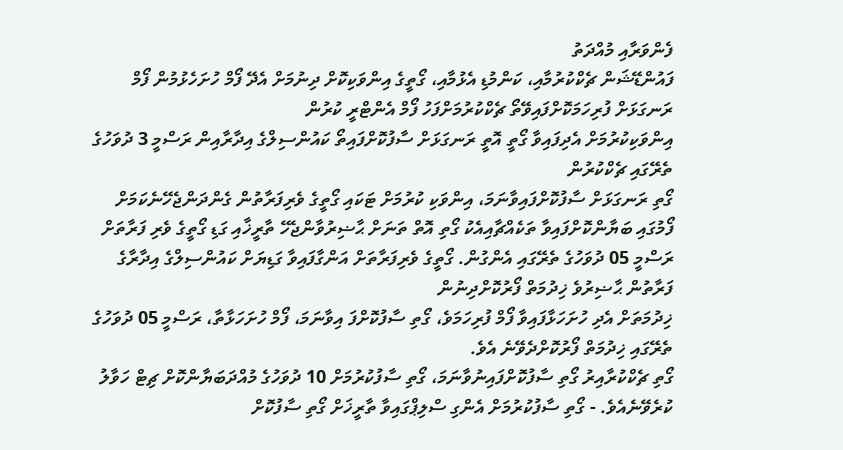ފެންވަރާއި މުއްދަތު
ފައުންޑޭޝަން ޗެކްކުރުމާއި، ކަންމުޑި އެޅުމާއި، ގޯތީގެ އިންވަކިކޮށް ދިނުމަށް އެދޭ ފޯމް ހުށަހެޅުމުން ފޯމް ރަނގަޅަށް ފުރިހަމަކޮށްފައިވޭތޯ ޗެކްކުރުމަށްފަހު ފޯމް އެންޓްރީ ކުރުން
އިންވަކިކުރުމަށް އެދިފައިވާ ގޯތީ އޮތީ ރަނގަޅަށް ސާފުކޮށްފައިތޯ ކައުންސިލްގެ އިދާރާއިން ރަސްމީ 3 ދުވަހުގެ ތެރޭގައި ޗެކްކުރުން
ގޯތި ރަނގަޅަށް ސާފުކޮށްފައިވާނަމަ، އިންވަކި ކުރުމަށް ޓަކައި ގޯތީގެ ވެރިފަރާތުން ގެންދަންޖެހޭނެކަމަށް ފޯމުގައި ބަޔާންކޮށްފައިވާ ތަކެއްޗާއިއެކު ގޯތި އޮތް ތަނަށް ޙާޟިރުވާންޖެހޭ ތާރީޚާއި ގަޑި ގޯތީގެ ވެރި ފަރާތަށް ރަސްމީ 05 ދުވަހުގެ ތެރޭގައި އެންގުން. ގޯތީގެ ވެރިފަރާތަށް އަންގާފައިވާ ގަޑިޔަށް ކައުންސިލްގެ އިދާރާގެ ފަރާތުން ޙާޟިރުވެ ޚިދުމަތް ފޯރުކޮށްދިނުން
ޚިދުމަތަށް އެދި ހުށަހަޅާފައިވާ ފޯމް ފުރިހަމަވެ، ގޯތި ސާފުކޮށްފަ އިވާނަމަ، ފޯމް ހުށަހަޅާތާ، ރަސްމީ 05 ދުވަހުގެ ތެރޭގައި ޚިދުމަތް ފޯރުކޮށްދެވޭނެ އެވެ.
ގޯތި ޗެކްކުރާއިރު ގޯތި ސާފުކޮށްފައިނުވާނަމަ، ގޯތި ސާފުކުރުމަށް 10 ދުވަހުގެ މުއްދަބަޔާންކޮށް ޗިޓް ހަވާލު ކުރެވޭނެއެވެ. - ގޯތި ސާފުކުރުމަށް އެންގި ސްލިޕްގައިވާ ތާރީޚަށް ގޯތި ސާފުކޮށް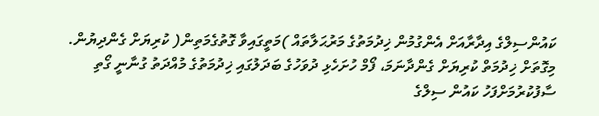ކައުންސިލްގެ އިދާރާއަށް އެންގުމުން ޚިދުމަތުގެ މަރުޙަލާތައް )މަތީގައިވާ ގޮތުގެމަތިން( ކުރިޔަށް ގެންދިޔުން. މިގޮތަށް ޚިދުމަތް ކުރިޔަށް ގެންދާނަމަ، ފޯމް ހުށަހެޅި ދުވަހުގެ ބަދަލުގައި ޚިދުމަތުގެ މުއްދަތު ގުނާނީ ގޯތި ސާފުކުރުމަށްފަހު ކައުން ސިލްގެ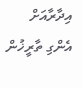އިދާރާއަށް އެންގި ތާރީޚުން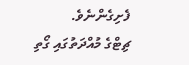ފެށިގެންނެވެ.
ޗިޓްގެ މުއްދަތުގައި ގޯތި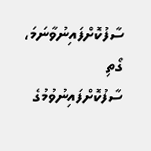ސާފުކޮށްފައިނުވާނަމަ، ގޯތި ސާފުކޮށްފައިނުވުމުގެ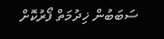ސަބަބުން ޚިދުމަތް ފޯރުކޮށް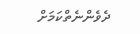ދެވެންނެތްކަމަށް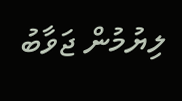ލިޔުމުން ޖަވާބު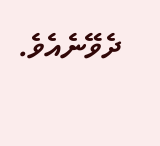ދެވޭނެއެވެ.